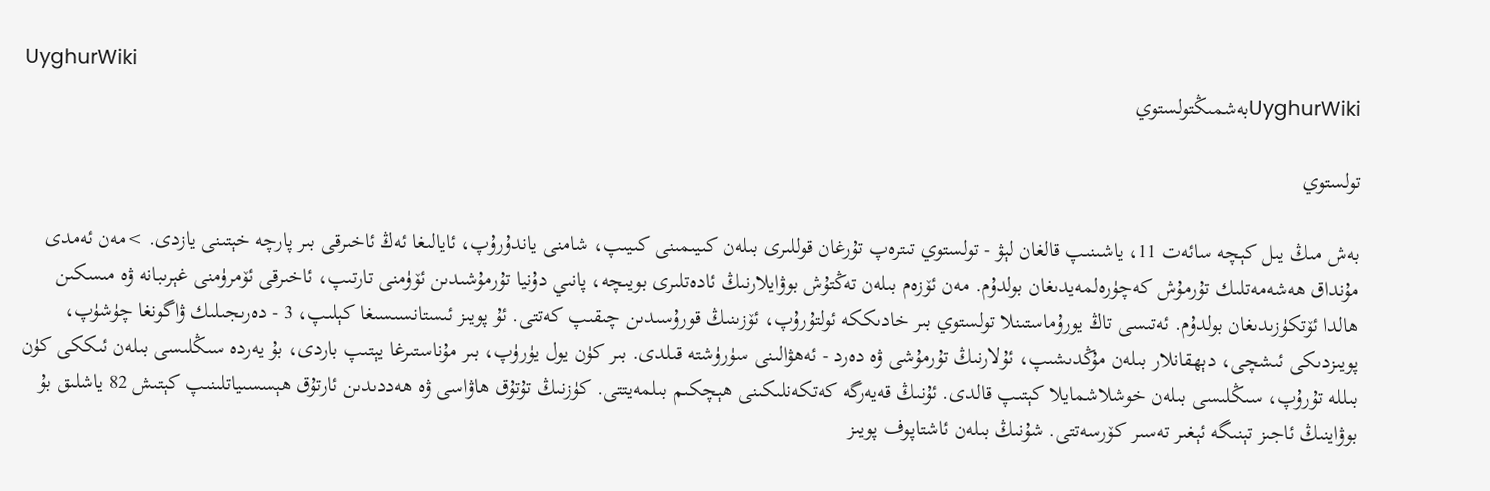UyghurWiki
UyghurWikiبەشمىڭتولستوي

تولستوي

بەش مىڭ يىل كېچە سائەت 11، ياشىنىپ قالغان لېۋ - تولستوي تىترەپ تۇرغان قوللىرى بىلەن كىيىمىنى كىيىپ، شامنى ياندۇرۇپ، ئايالىغا ئەڭ ئاخىرقى بىر پارچە خېتىنى يازدى. >مەن ئەمدى مۇنداق ھەشەمەتلىك تۇرمۇش كەچۈرەلمەيدىغان بولدۇم. مەن ئۆزەم بىلەن تەڭتۇش بوۋايلارنىڭ ئادەتلىرى بويىچە، پانىي دۇنيا تۇرمۇشىدىن ئۆۈمنى تارتىپ، ئاخىرقى ئۆمرۈمنى غېرىبانە ۋە مىسكىن ھالدا ئۆتكۈزىدىغان بولدۇم. ئەتىسى تاڭ يورۇماستىنلا تولستوي بىر خادىككە ئولتۇرۇپ، ئۆزىنىڭ قورۇسىدىن چىقىپ كەتتى. ئۇ پويىز ئىستانسىسىغا كېلىپ، 3 - دەرىجىلىك ۋاگونغا چۈشۈپ، پويىزدىكى ئىشچى، دېھقانلار بىلەن مۇڭدىشىپ، ئۇلارنىڭ تۇرمۇشى ۋە دەرد - ئەھۋالىنى سۈرۈشتە قىلدى. بىر كۈن يول يۈرۈپ، بىر مۇناستىرغا يېتىپ باردى، بۇ يەردە سىڭلىسى بىلەن ئىككى كۈن بىللە تۇرۇپ، سىڭلىسى بىلەن خوشلاشمايلا كېتىپ قالدى. ئۇنىڭ قەيەرگە كەتكەنلىكىنى ھېچكىم بىلمەيتتى. كۈزنىڭ تۇتۇق ھاۋاسى ۋە ھەددىدىن ئارتۇق ھېسسىياتلىنىپ كېتىش 82 ياشلىق بۇ بوۋاينىڭ ئاجىز تېنىگە ئېغىر تەسىر كۆرسەتتى. شۇنىڭ بىلەن ئاشتاپوف پويىز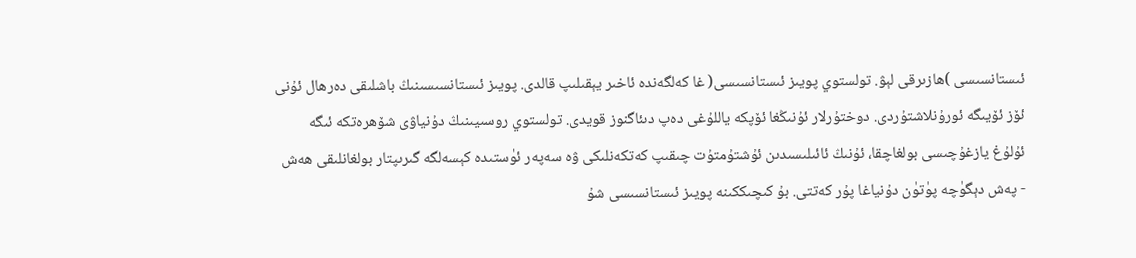ئىستانسىسى )ھازىرقى لېۋ. تولستوي پويىز ئىستانسىسى( غا كەلگەندە ئاخىر يېقىلىپ قالدى. پويىز ئىستانسىسىنىڭ باشلىقى دەرھال ئۇنى ئۆز ئۆيىگە ئورۇنلاشتۇردى. دوختۇرلار ئۇنىڭغا ئۆپكە ياللۇغى دەپ دىئاگنوز قويدى. تولستوي روسىيىنىڭ دۇنياۋى شۆھرەتكە ئىگە ئۇلۇغ يازغۇچىسى بولغاچقا، ئۇنىڭ ئائىلىسىدىن ئۇشتۇمتۇت چىقىپ كەتكەنلىكى ۋە سەپەر ئۈستىدە كېسەلگە گىرىپتار بولغانلىقى ھەش - پەش دېگۈچە پۈتۈن دۇنياغا پۇر كەتتى. بۇ كىچىككىنە پويىز ئىستانسىسى شۇ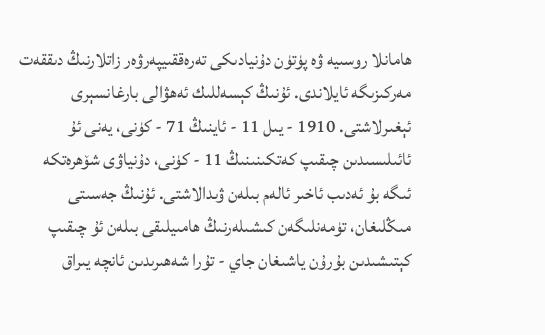ھامانلا روسىيە ۋە پۈتۈن دۇنيادىكى تەرەققىيپەرۋەر زاتلارنىڭ دىققەت مەركىزىگە ئايلاندى. ئۇنىڭ كېسەللىك ئەھۋالى بارغانسېرى ئېغىرلاشتى. 1910 - يىل 11 - ئاينىڭ 71 - كۈنى، يەنى ئۇ ئائىلىسىدىن چىقىپ كەتكىنىنىڭ 11 - كۈنى، دۇنياۋى شۆھرەتكە ئىگە بۇ ئەدىب ئاخىر ئالەم بىلەن ۋىدالاشتى. ئۇنىڭ جەسىتى مىڭلىغان، تۈمەنلىگەن كىشىلەرنىڭ ھامىيلىقى بىلەن ئۇ چىقىپ كېتىشىدىن بۇرۇن ياشىغان جاي - تۇرا شەھىرىدىن ئانچە يىراق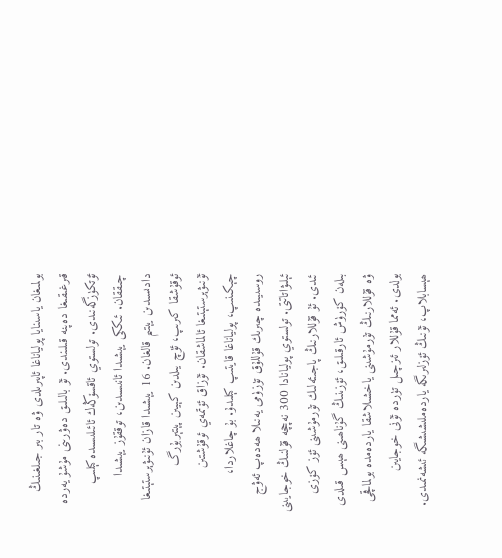بولمىغان ياسىنايا پولياناغا ئاپىرىلدى ۋە تار بىر جىلغىنىڭ قىرغىقىغا دەپنە قىلىندى. ئۇ بالىلىق دەۋرىنى مۇشۇ يەردە ئۆتكۈزگەنىدى. تولستوي ئاقسۆڭەك ئائىلىسىدە كېلىپ چىققان. ئىككى يېشىدا ئانىسىدىن، توققۇز يېشىدا دادىسىدىن يېتىم قالغان. 16 يېشىدا قازان ئۇنىۋېرستېتىغا ئوقۇشقا كىرىپ، ئۈچ يىلدىن كېيىن پېتېربۇرگ ئۇنىۋېرستېتىغا ئالماشقان. ئۇزاق ئۆتمەي ئوقۇشتىن چېكىنىپ، پولياناغا قايتىپ كېلىدۇ. بۇ چاغلاردا، روسىيىدە چىرىك قۇللۇق تۈزۈمى يەنىلا ھەدەپ ئەۋج ئېلىۋاتاتتى. تولستوي پوليانادا 300 نەچچە قۇلنىڭ خوجايىنى ئىدى. ئۇ قۇللارنىڭ پاجىئەلىك تۇرمۇشىنى ئۆز كۆزى بىلەن كۆرۈش ئارقىلىق، ئۆزىنىڭ گۇناھىنى ھېس قىلدى ۋە قۇللارنىڭ تۇرمۇشىنى ياخشىلاشقا ياردەمدە بولماقچى بولدى. ئەمما قۇللار ئىزچىل تۈردە ئۇنى خوجايىن ھېسابلاپ، ئۇنىڭ ئۆزلىرىگە ياردەملىشىشىگە ئىشەنمىدى.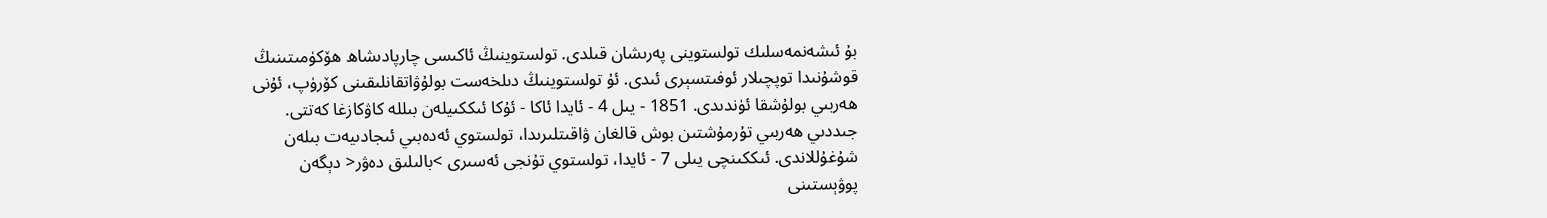بۇ ئىشەنمەسلىك تولستوينى پەرىشان قىلدى. تولستوينىڭ ئاكىسى چارپادىشاھ ھۆكۈمىتىنىڭ قوشۇنىدا توپچىلار ئوفىتسېرى ئىدى. ئۇ تولستوينىڭ دىلخەست بولۇۋاتقانلىقىنى كۆرۈپ، ئۇنى ھەربىي بولۇشقا ئۈندىدى. 1851 - يىل 4 - ئايدا ئاكا - ئۇكا ئىككىيلەن بىللە كاۋكازغا كەتتى. جىددىي ھەربىي تۇرمۇشتىن بوش قالغان ۋاقىتلىرىدا، تولستوي ئەدەبىي ئىجادىيەت بىلەن شۇغۇللاندى. ئىككىنچى يىلى 7 - ئايدا، تولستوي تۇنجى ئەسىرى >بالىلىق دەۋر< دېگەن پوۋېستىنى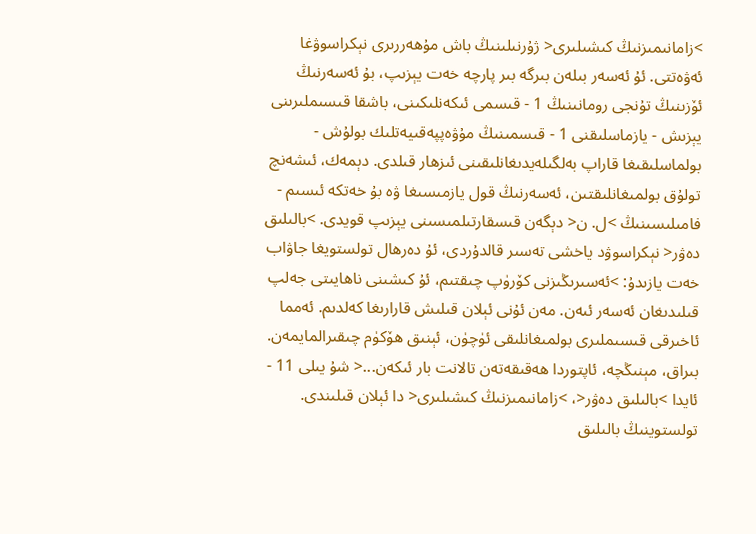>زامانىمىزنىڭ كىشىلىرى< ژۇرنىلىنىڭ باش مۇھەررىرى نېكراسوۋغا ئەۋەتتى. ئۇ ئەسەر بىلەن بىرگە بىر پارچە خەت يېزىپ، بۇ ئەسەرنىڭ ئۆزىنىڭ تۇنجى رومانىنىڭ 1 - قىسمى ئىكەنلىكىنى، باشقا قىسىملىرىنى يېزىش - يازماسلىقنى 1 - قىسمىنىڭ مۇۋەپپەقىيەتلىك بولۇش - بولماسلىقىغا قاراپ بەلگىلەيدىغانلىقىنى ئىزھار قىلدى. دېمەك، ئىشەنچ تولۇق بولمىغانلىقتىن، ئەسەرنىڭ قول يازمىسىغا ۋە بۇ خەتكە ئىسىم - فامىلىسىنىڭ >ل. ن< دېگەن قىسقارتىلمىسىنى يېزىپ قويدى. >بالىلىق دەۋر< نېكراسوۋد ياخشى تەسىر قالدۇردى، ئۇ دەرھال تولستويغا جاۋاب خەت يازىدۇ: >ئەسىرىڭىزنى كۆرۈپ چىقتىم، ئۇ كىشىنى ناھايىتى جەلپ قىلىدىغان ئەسەر ئىەن. مەن ئۇنى ئېلان قىلىش قارارىغا كەلدىم. ئەمما ئاخىرقى قىسىملىرى بولمىغانلىقى ئۈچۈن، ئېنىق ھۆكۈم چىقىرالمايمەن. بىراق، مېنىڭچە، ئاپتوردا ھەقىقەتەن تالانت بار ئىكەن...< شۇ يىلى 11 - ئايدا >بالىلىق دەۋر<، >زامانىمىزنىڭ كىشىلىرى< دا ئېلان قىلىندى. تولستوينىڭ بالىلىق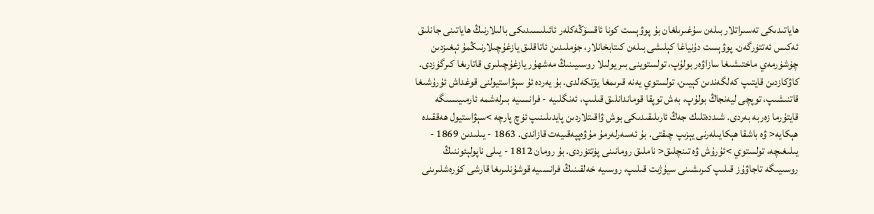ھاياتىدىكى تەسىراتلار بىلەن سۇغىرىلغان بۇ پوۋېست كونا ئاقسۆڭەكلەر ئائىلىسىدىكى بالىلارنىڭ ھاياتىنى جانلىق ئەكىس ئەتتۈرگەن. پوۋېست دۇنياغا كېلىشى بىلەن كىتابخانلار، جۈملىدىن ئاتاقلىق يازغۇچىلارنىڭمۇ ئېغىزدىن چۈشۈرمەي ماختىشىغا سازاۋەر بولۇپ، تولستوينى بىر يولىلا روسىيىنىڭ مەشھۇر يازغۇچىلىرى قاتارىغا كىرگۈزدى. كاۋكازدىن قايتىپ كەلگەندىن كېيىن، تولستوي يەنە قىرىمغا يۆتكەلدى. بۇ يەردە ئۇ سېۋاستيولنى قوغداش ئۇرۇشىغا قاتنىشىپ، توپچى ليەنجاڭ بولۇپ، بەش توپقا قوماندانلىق قىلىپ، ئەنگلىيە - فرانسىيە بىرلەشمە ئارمىيىسىگە قايتۇرما زەربە بەردى. شىددەتلىك جەڭ ئارىلىقىدىكى بوش ۋاقىتلاردىن پايدىلىنىپ ئۈچ پارچە >سېۋاستيول ھەققىدە ھېكايە< ۋە باشقا ھېكايىلەرنى يېزىپ چىقتى. بۇ ئەسەرلەرمۇ مۇۋەپپەقىيەت قازاندى. 1863 - يىلىدىن 1869 - يىلىغىچە، تولستوي >ئۇرۇش ۋە تىنچلىق< ناملىق رومانىنى پۈتتۈردى. بۇ رومان 1812 - يىلى ناپولېئوننىڭ روسىيىگە تاجاۋۇز قىلىپ كىرىشىنى سيۇژىت قىلىپ، روسىيە خەلقىنىڭ فرانسىيە قوشۇنلىرىغا قارشى كۈرەشلىرىنى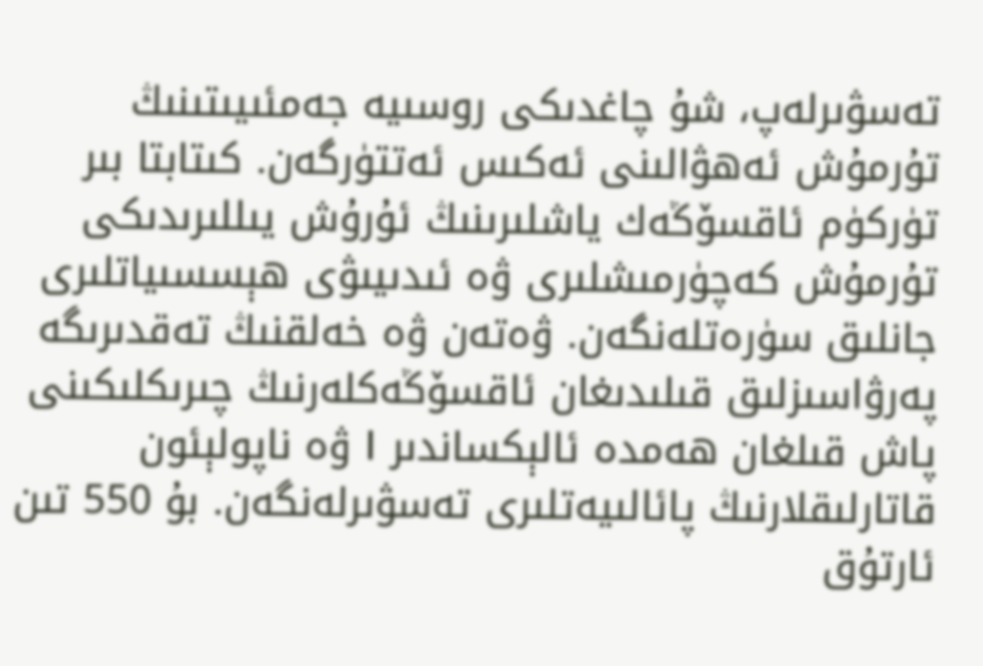تەسۋىرلەپ، شۇ چاغدىكى روسىيە جەمئىيىتىنىڭ تۇرمۇش ئەھۋالىنى ئەكىس ئەتتۈرگەن. كىتابتا بىر تۈركۈم ئاقسۆڭەك ياشلىرىنىڭ ئۇرۇش يىللىرىدىكى تۇرمۇش كەچۈرمىشلىرى ۋە ئىدىيىۋى ھېسسىياتلىرى جانلىق سۈرەتلەنگەن. ۋەتەن ۋە خەلقنىڭ تەقدىرىگە پەرۋاسىزلىق قىلىدىغان ئاقسۆڭەكلەرنىڭ چىرىكلىكىنى پاش قىلغان ھەمدە ئالېكساندىر Ⅰ ۋە ناپولېئون قاتارلىقلارنىڭ پائالىيەتلىرى تەسۋىرلەنگەن. بۇ 550 تىن ئارتۇق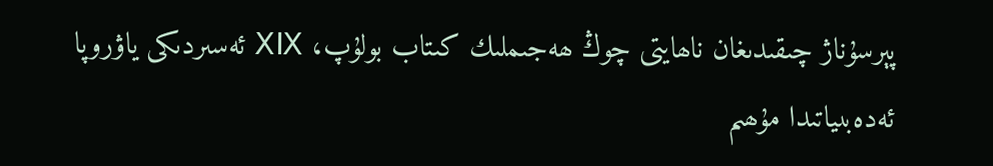پېرسۇناژ چىقىدىغان ناھايتى چوڭ ھەجىملىك كىتاب بولۇپ، ⅩⅨ ئەسىردىكى ياۋروپا ئەدەبىياتىدا مۇھىم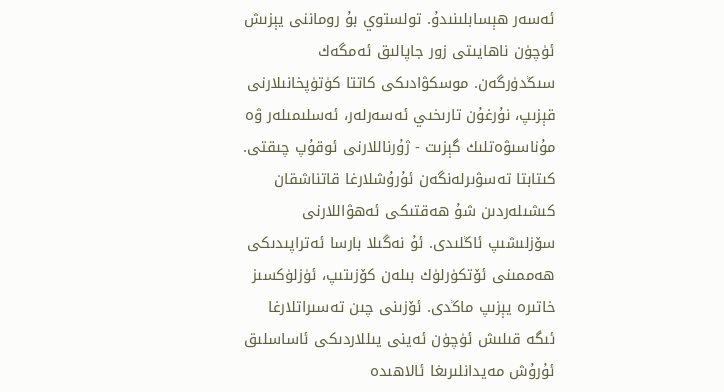ئەسەر ھېسابلىنىدۇ. تولستوي بۇ روماننى يېزىش ئۈچۈن ناھايىتى زور جاپالىق ئەمگەك سىڭدۈرگەن. موسكۋادىكى كاتتا كۈتۈپخانىلارنى قېزىپ، نۇرغۇن تارىخىي ئەسەرلەر، ئەسلىمىلەر ۋە مۇناسىۋەتلىك گېزىت - ژۇرناللارنى ئوقۇپ چىقتى. كىتابتا تەسۋىرلەنگەن ئۇرۇشلارغا قاتناشقان كىشىلەردىن شۇ ھەقتىكى ئەھۋاللارنى سۆزلىشىپ ئاڭلىدى. ئۇ نەگىلا بارسا ئەتراپىدىكى ھەممىنى ئۆتكۈرلۈك بىلەن كۆزىتىپ، ئۈزلۈكسىز خاتىرە يېزىپ ماڭدى. ئۆزىنى چىن تەسىراتلارغا ئىگە قىلىش ئۈچۈن ئەينى يىللاردىكى ئاساسلىق ئۇرۇش مەيدانلىرىغا ئالاھىدە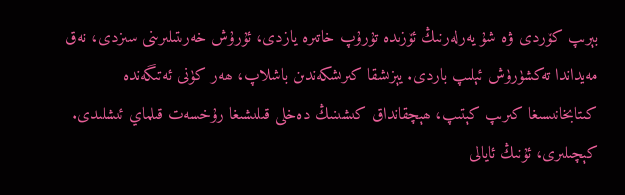بېرىپ كۆردى ۋە شۇ يەرلەرنىڭ ئۆزىدە تۇرۇپ خاتىرە يازدى، ئۇرۇش خەرىتىلىرىنى سىزدى، نەق مەيداندا تەكشۈرۈش ئېلىپ باردى. يېزىشقا كىرىشكەندىن باشلاپ، ھەر كۈنى ئەتىگەندە كىتابخانىسىغا كىرىپ كېتىپ، ھېچقانداق كىشىنىڭ دەخلى قىلىشىغا رۇخسەت قىلماي ئىشلىدى. كېچىلىرى، ئۇنىڭ ئايالى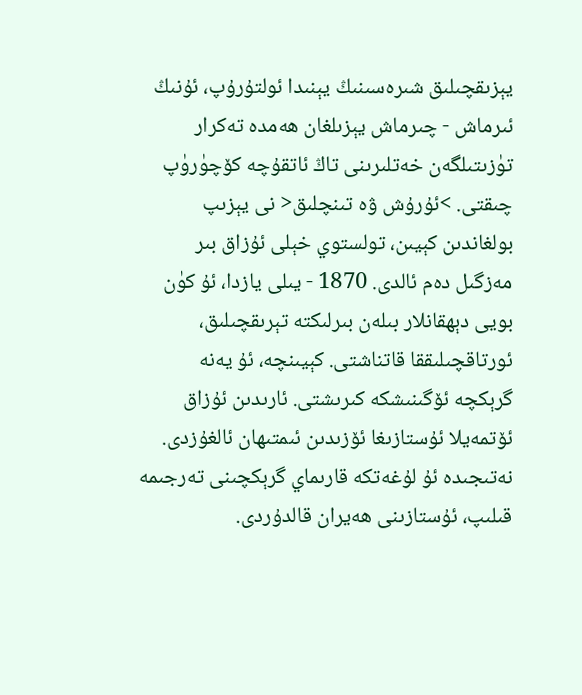يېزىقچىلىق شىرەسىنىڭ يېنىدا ئولتۇرۇپ، ئۇنىڭ ئىرماش - چىرماش يېزىلغان ھەمدە تەكرار تۈزىتىلگەن خەتلىرىنى تاڭ ئاتقۇچە كۆچۈرۈپ چىقتى. >ئۇرۇش ۋە تىنچلىق< نى يېزىپ بولغاندىن كېيىن، تولستوي خېلى ئۇزاق بىر مەزگىل دەم ئالدى. 1870 - يىلى يازدا، ئۇ كۈن بويى دېھقانلار بىلەن بىرلىكتە تېرىقچىلىق، ئورتاقچىلىققا قاتناشتى. كېيىنچە، ئۇ يەنە گرېكچە ئۆگىنىشكە كىرىشتى. ئارىدىن ئۇزاق ئۆتمەيلا ئۇستازىغا ئۆزىدىن ئىمتىھان ئالغۇزدى. نەتىجىدە ئۇ لۇغەتكە قارىماي گرېكچىنى تەرجىمە قىلىپ، ئۇستازىنى ھەيران قالدۇردى.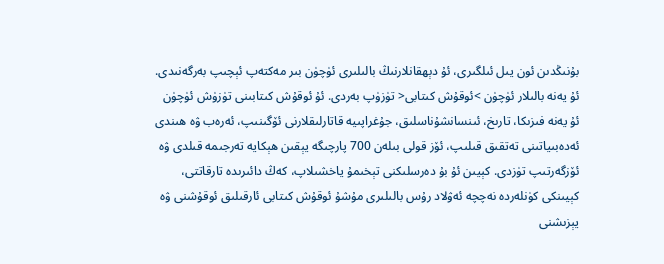بۇنىڭدىن ئون يىل ئىلگىرى، ئۇ دېھقانلارنىڭ بالىلىرى ئۈچۈن بىر مەكتەپ ئېچىپ بەرگەنىدى. ئۇ يەنە بالىلار ئۈچۈن >ئوقۇش كىتابى< تۈزۈپ بەردى. ئۇ ئوقۇش كىتابىنى تۈزۈش ئۈچۈن ئۇ يەنە فىزىكا، تارىخ، ئىنسانشۇناسلىق، جۇغراپىيە قاتارلىقلارنى ئۆگىنىپ، ئەرەب ۋە ھىندى ئەدەبىياتىنى تەتقىق قىلىپ، ئۆز قولى بىلەن 700 پارچىگە يېقىن ھېكايە تەرجىمە قىلدى ۋە ئۆزگەرتىپ تۈزدى. كېيىن ئۇ بۇ دەرسلىكنى تېخىمۇ ياخشىلاپ، كەڭ دائىرىدە تارقاتتى، كېيىنكى كۈنلەردە نەچچە ئەۋلاد رۇس بالىلىرى مۇشۇ ئوقۇش كىتابى ئارقىلىق ئوقۇشنى ۋە يېزىشنى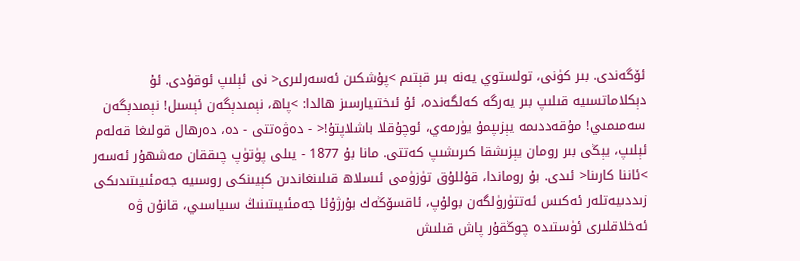ئۆگەندى. بىر كۈنى، تولستوي يەنە بىر قېتىم >پۇشكىن ئەسەرلىرى< نى ئېلىپ ئوقۇدى. ئۇ دېكلاماتسىيە قىلىپ بىر يەرگە كەلگەندە، ئۇ ئىختىيارسىز ھالدا: >پاھ، نېمىدېگەن ئېسىل! نېمىدېگەن سەمىمىي! مۇقەددىمە يېزىپمۇ يۈرمەي، ئوچۇقلا باشلاپتۇ!< - دەۋەتتى - دە، دەرھال قولىغا قەلەم ئېلىپ، يېڭى بىر رومان يېزىشقا كىرىشىپ كەتتى. مانا بۇ 1877 - يىلى پۈتۈپ چىققان مەشھۇر ئەسەر >ئاننا كارىنا< ئىدى. بۇ روماندا، قۇللۇق تۈزۈمى ئىسلاھ قىلىنغاندىن كېيىنكى روسىيە جەمئىيىتىدىكى زىددىيەتلەر ئەكىس ئەتتۈرۈلگەن بولۇپ، ئاقسۆڭەك بۇرژۇئا جەمئىيىتىنىڭ سىياسىي، قانۇن ۋە ئەخلاقلىرى ئۈستىدە چوڭقۇر پاش قىلىش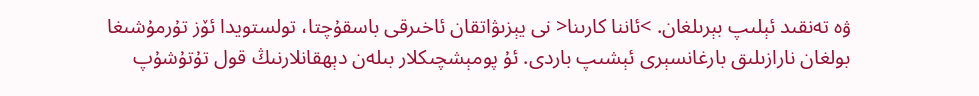ۋە تەنقىد ئېلىپ بېرىلغان. >ئاننا كارىنا< نى يېزىۋاتقان ئاخىرقى باسقۇچتا، تولستويدا ئۆز تۇرمۇشىغا بولغان نارازىلىق بارغانسېرى ئېشىپ باردى. ئۇ پومېشچىكلار بىلەن دېھقانلارنىڭ قول تۇتۇشۇپ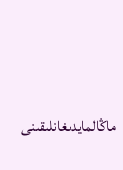ماڭالمايدىغانلىقىنى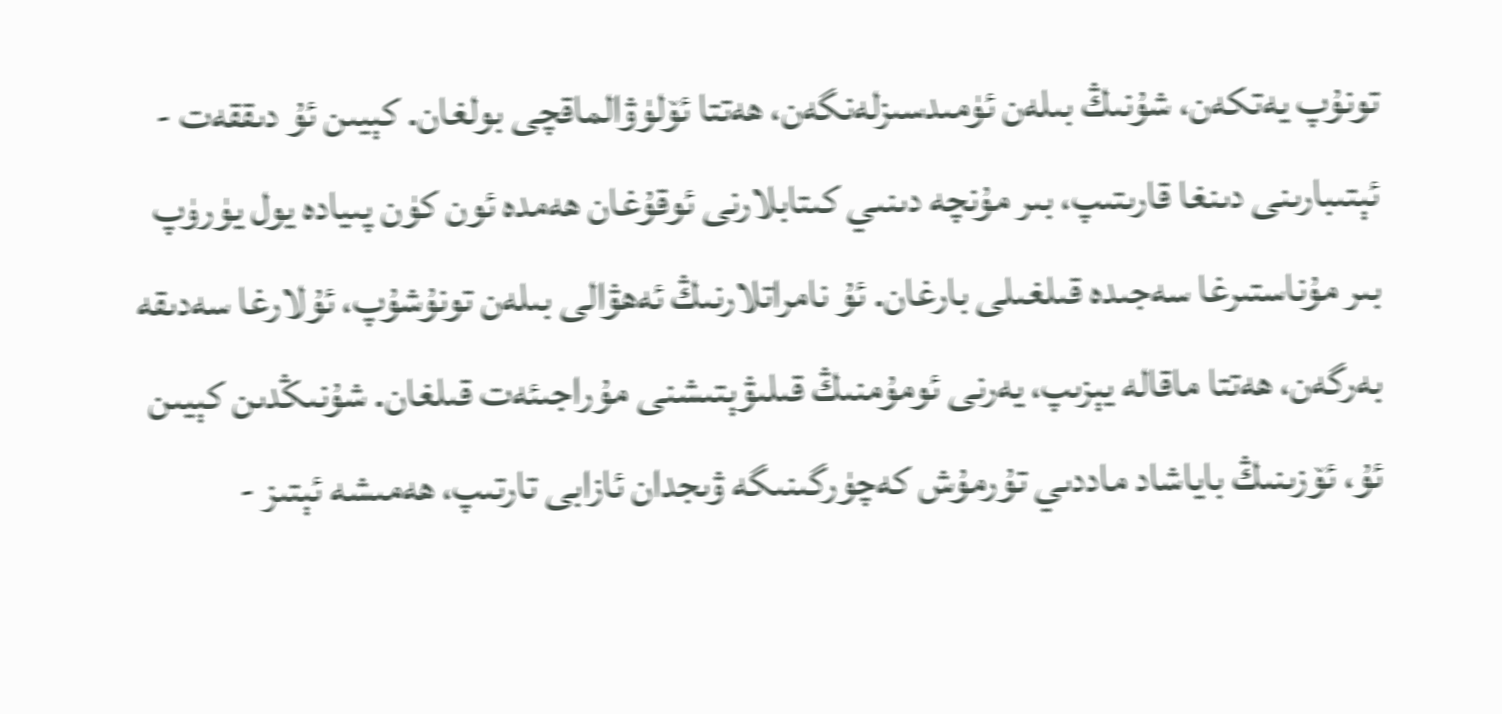تونۇپ يەتكەن، شۇنىڭ بىلەن ئۈمىدسىزلەنگەن، ھەتتا ئۆلۈۋالماقچى بولغان. كېيىن ئۇ دىققەت - ئېتىبارىنى دىنغا قارىتىپ، بىر مۇنچە دىنىي كىتابلارنى ئوقۇغان ھەمدە ئون كۈن پىيادە يول يۈرۈپ بىر مۇناستىرغا سەجىدە قىلغىلى بارغان. ئۇ نامراتلارنىڭ ئەھۋالى بىلەن تونۇشۇپ، ئۇلارغا سەدىقە بەرگەن، ھەتتا ماقالە يېزىپ، يەرنى ئومۇمنىڭ قىلىۋېتىشنى مۇراجىئەت قىلغان. شۇنىڭدىن كېيىن ئۇ، ئۆزىنىڭ باياشاد ماددىي تۇرمۇش كەچۈرگىنىگە ۋىجدان ئازابى تارتىپ، ھەمىشە ئېتىز -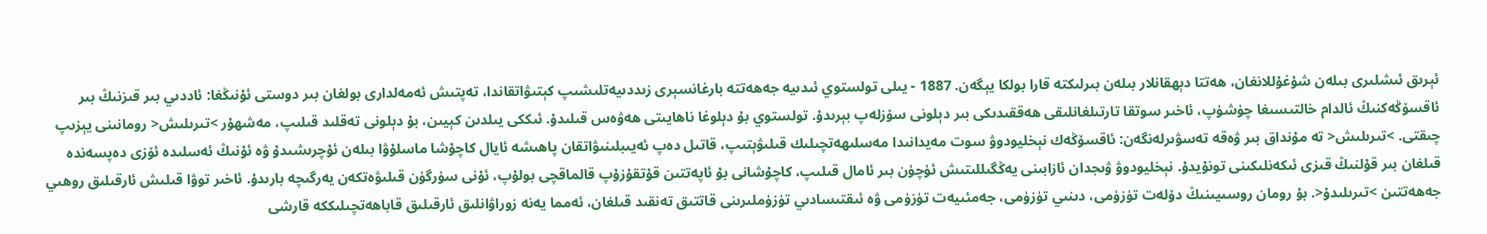ئېرىق ئىشلىرى بىلەن شۇغۇللانغان، ھەتتا دېھقانلار بىلەن بىرلىكتە قارا بولكا يېگەن. 1887 - يىلى تولستوي ئىدىيە جەھەتتە بارغانسېرى زىددىيەتلىشىپ كېتىۋاتقاندا، تەپتىش ئەمەلدارى بولغان بىر دوستى ئۇنىڭغا: ئاددىي بىر قىزنىڭ بىر ئاقسۆڭەكنىڭ ئالدام خالتىسىغا چۈشۈپ، ئاخىر سوتقا تارتىلغانلىقى ھەققىدىكى بىر دېلونى سۆزلەپ بېرىدۇ. تولستوي بۇ دېلوغا ناھايىتى ھەۋەس قىلىدۇ. ئىككى يىلدىن كېيىن، بۇ دېلونى تەقلىد قىلىپ، مەشھۇر >تىرىلىش< رومانىنى يېزىپ چىقتى. >تىرىلىش< تە مۇنداق بىر ۋەقە تەسۋىرلەنگەن: ئاقسۆڭەك نېخليودوۋ سوت مەيدانىدا مەسلىھەتچىلىك قىلىۋېتىپ، قاتىل دەپ ئەيىبلىنىۋاتقان پاھىشە ئايال كاچۇشا ماسلۇۋا بىلەن ئۇچرىشىدۇ ۋە ئۇنىڭ ئەسلىدە ئۆزى دەپسەندە قىلغان بىر قۇلنىڭ قىزى ئىكەنلىكىنى تونۇيدۇ. نېخليودوۋ ۋىجدان ئازابىنى يەڭگىللىتىش ئۈچۈن بىر ئامال قىلىپ، كاچۇشانى بۇ ئاپەتتىن قۇتقۇزۇپ قالماقچى بولۇپ، ئۇنى سۈرگۈن قىلىۋەتكەن يەرگىچە بارىدۇ. ئاخىر توۋا قىلىش ئارقىلىق روھىي جەھەتتىن >تىرىلىدۇ<. بۇ رومان روسىيىنىڭ دۆلەت تۈزۈمى، دىنىي تۈزۈمى، جەمئىيەت تۈزۈمى ۋە ئىقتىسادىي تۈزۈملىرىنى قاتتىق تەنقىد قىلغان، ئەمما يەنە زوراۋانلىق ئارقىلىق قاباھەتچىلىككە قارشى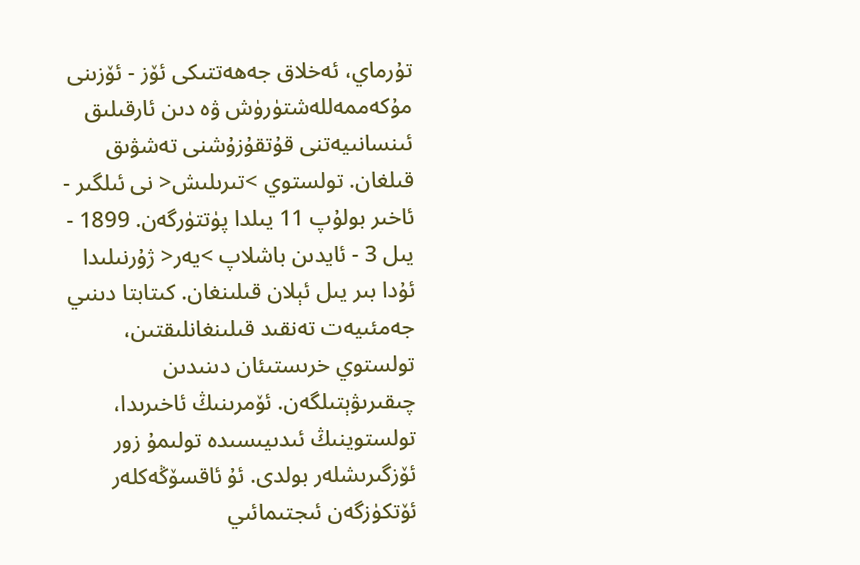تۇرماي، ئەخلاق جەھەتتىكى ئۆز - ئۆزىنى مۇكەممەللەشتۈرۈش ۋە دىن ئارقىلىق ئىنسانىيەتنى قۇتقۇزۇشنى تەشۋىق قىلغان. تولستوي >تىرىلىش< نى ئىلگىر - ئاخىر بولۇپ 11 يىلدا پۈتتۈرگەن. 1899 - يىل 3 - ئايدىن باشلاپ >يەر< ژۇرنىلىدا ئۇدا بىر يىل ئېلان قىلىنغان. كىتابتا دىنىي جەمئىيەت تەنقىد قىلىنغانلىقتىن، تولستوي خرىستىئان دىنىدىن چىقىرىۋېتىلگەن. ئۆمرىنىڭ ئاخىرىدا، تولستوينىڭ ئىدىيىسىدە تولىمۇ زور ئۆزگىرىشلەر بولدى. ئۇ ئاقسۆڭەكلەر ئۆتكۈزگەن ئىجتىمائىي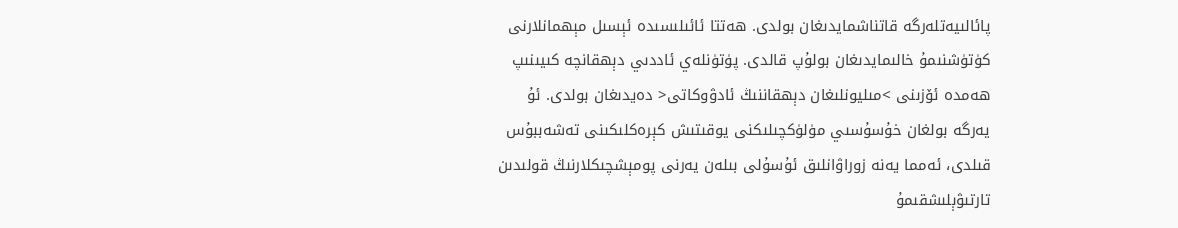پائالىيەتلەرگە قاتناشمايدىغان بولدى. ھەتتا ئائىلىسىدە ئېسىل مېھمانلارنى كۈتۈشنىمۇ خالىمايدىغان بولۇپ قالدى. پۈتۈنلەي ئاددىي دېھقانچە كىيىنىپ ھەمدە ئۆزىنى >مىليونلىغان دېھقاننىڭ ئادۋوكاتى< دەيدىغان بولدى. ئۇ يەرگە بولغان خۇسۇسىي مۈلۈكچىلىكنى يوقىتىش كېرەكلىكىنى تەشەببۇس قىلدى، ئەمما يەنە زوراۋانلىق ئۇسۇلى بىلەن يەرنى پومېشچىكلارنىڭ قولىدىن تارتىۋېلىشقىمۇ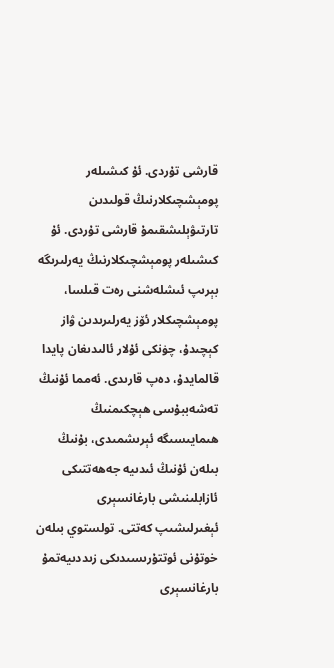قارشى تۇردى. ئۇ كىشىلەر پومېشچىكلارنىڭ قولىدىن تارتىۋېلىشقىمۇ قارشى تۇردى. ئۇ كىشىلەر پومېشچىكلارنىڭ يەرلىرىگە بېرىپ ئىشلەشنى رەت قىلسا، پومېشچىكلار ئۆز يەرلىرىدىن ۋاز كېچىدۇ، چۈنكى ئۇلار ئالىدىغان پايدا قالمايدۇ، دەپ قارىدى. ئەمما ئۇنىڭ تەشەببۇسى ھېچكىمنىڭ ھىمايىسىگە ئېرىشمىدى، بۇنىڭ بىلەن ئۇنىڭ ئىدىيە جەھەتتىكى ئازابلىنىشى بارغانسېرى ئېغىرلىشىپ كەتتى. تولستوي بىلەن خوتۇنى ئوتتۇرىسىدىكى زىددىيەتمۇ بارغانسېرى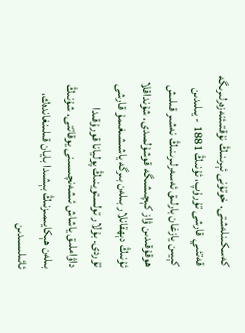كەسكىنلەشتى. خوتۇنى ئېرىنىڭ نۇقتىئنەزەرلىرىگە قەتئىي قارشى تۇرۇپ، ئۇنىڭ 1881 - يىلىدىن كېيىن يازغان بارلىق ئەسەرلىرىنىڭ نەشىر قىلىش ھوقۇقىدىن ۋاز كېچىشىگە قوشۇلمىدى. شۇنداقلا ئۇنىڭ دېھقانلار بىلەن بىرگە ياشىشىغىمۇ قارشى تۇردى. بۇلار تولستوينىڭ پوليانا قورۇقىدا داۋاملىق ياشاش ئىشەنچىسىنى يوقاتتى. شۇنىڭ بىلەن ھېكايىمىزنىڭ بېشىدا بايان قىلىنغاندەك، ئائىلىسىدىن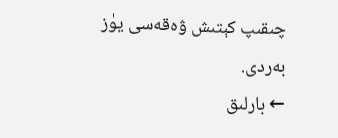چىقىپ كېتىش ۋەقەسى يۈز بەردى.
← بارلىق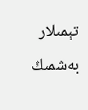تېمىلار بەشمىڭ